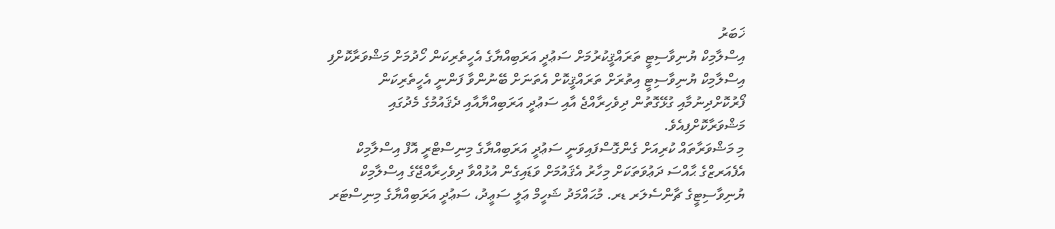ޚަބަރު
އިސްލާމިކް ޔުނިވާސިޓީ ތަރައްޤީކުރުމަށް ސަޢުދީ އަރަބިއްޔާގެ އެހީތެރިކަން ހޯދުމަށް މަޝްވަރާކޮށްފި
އިސްލާމިކް ޔުނިވާސިޓީ އިތުރަށް ތަރައްޤީކޮށް އެތަނަށް ބޭނުންވާ ފަންނީ އެހީތެރިކަން ފޯރުކޮށްދިނުމާއި ގުޅޭގޮތުން ދިވެހިރާއްޖެ އާއި ސަޢުދީ އަރަބިއްޔާއާއި ދެޤައުމުގެ މެދުގައި މަޝްވަރާކޮށްފިއެވެ.
މި މަޝްވަރާތައް ކުރިއަށް ގެންގޮސްފައިވަނީ ސަޢުދީ އަރަބިއްޔާގެ މިނިސްޓްރީ އޮފް އިސްލާމިކް އެފެއަރޒްގެ ޙާއްސަ ދަޢުވަތަކަށް މިހާރު އެޤައުމަށް ވަޑައިގެން އުޅުއްވާ ދިވެހިރާއްޖޭގެ އިސްލާމިކް ޔުނިވާސިޓީގެ ޗާންސެލަރ ޑރ. މުޙައްމަދު ޝަހީމް ޢަލީ ސަޢީދު، ސަޢުދީ އަރަބިއްޔާގެ މިނިސްޓަރ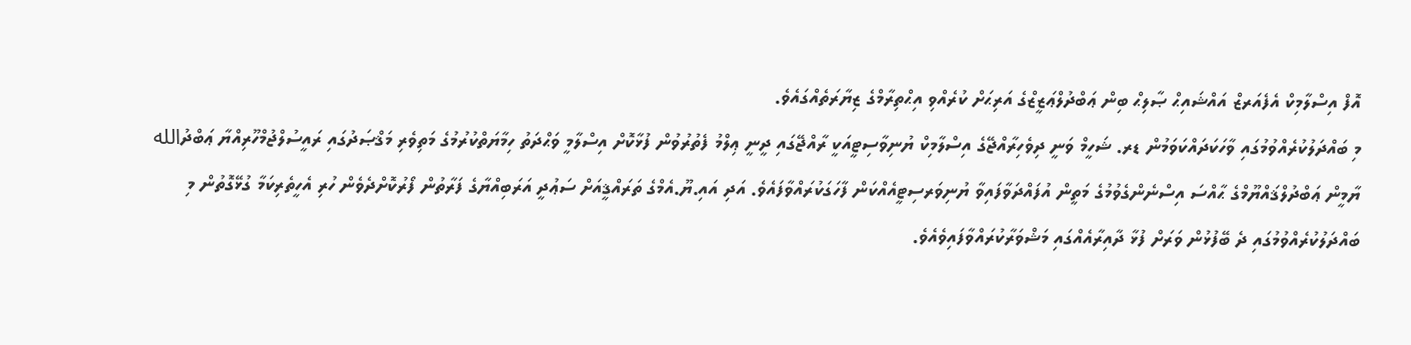އޮފް އިސްލާމިކް އެފެއަރޒް އައްޝައިޙް ޞާލިޙް ބިން ޢަބްދުލްޢަޒީޒްގެ އަރިޙަށް ކުރެއްވި އިޙްތިރާމްގެ ޒިޔާރަތެއްގައެވެ.
މި ބައްދަލުކުރެއްވުމުގައި ވާހަކަދައްކަވަމުން ޑރ. ޝަހީމް ވަނީ ދިވެހިރާއްޖޭގެ އިސްލާމިކް ޔުނިވާސިޓީއަކީ ރާއްޖޭގައި ދީނީ ޢިލްމު ފެތުރުވުން ފުޅާކޮށް އިސްލާމީ ވަޙްދަތު ހިމާޔަތްކުރުމުގެ މަތިވެރި މަޤްޞަދުގައި ރައީސުލްޖުމްހޫރިއްޔާ ޢަބްދުالله ޔާމީން ޢަބްދުލްޤައްޔޫމްގެ ޙާއްސަ އިސްނެންގެވުމުގެ މަތީން އުފައްދަވާފައިވާ ޔުނިވަރސިޓީއެއްކަން ފާހަގަކުރައްވާފައެވެ. އަދި އައި.ޔޫ.އެމްގެ ތަރައްޤީއަށް ސަޢުދީ އަރަބިއްޔާގެ ފަރާތުން ފޯރުކޮށްދެވެން ހުރި އެހީތެރިކަމާ ގުޅޭގޮތުން މި ބައްދަލުކުރެއްވުމުގައި ދެ ބޭފުޅުން ވަރަށް ފުޅާ ދާއިރާއެއްގައި މަޝްވަރާކުރައްވާފައިވެއެވެ.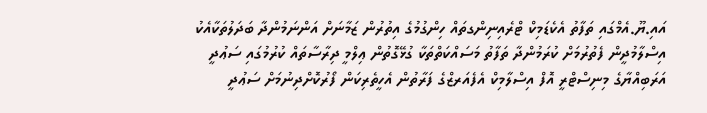އައި.ޔޫ.އެމްގައި ތަފާތު އެކެޑަމިކް ޓްރެއިނިންގތައް ހިންގުމުގެ އިތުރުން ޒަމާނަށް އަންނަމުންދާ ބަދަލުތަކާއެކު އިސްލާމުދީން ފެތުރުމަށް ކުރަމުންދާ ތަފާތު މަސައްކަތްތަކާ ގުޅޭގޮތުން ޢިލްމީ ދިރާސާތައް ކުރުމުގައި ސަޢުދީ އަރަބިއްޔާގެ މިނިސްޓްރީ އޮފް އިސްލާމިކް އެފެއަރޒްގެ ފަރާތުން އެހީތެރިކަން ފޯރުކޮށްދިނުމަށް ސަޢުދީ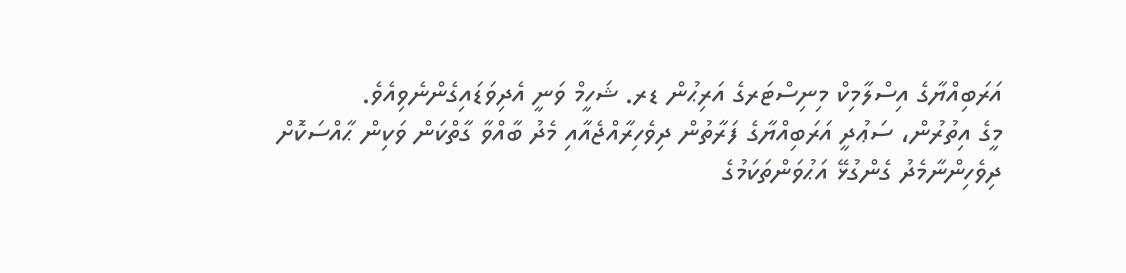އަރަބިއްޔާގެ އިސްލާމިކް މިނިސްޓަރގެ އަރިޙުން ޑރ. ޝަހީމް ވަނީ އެދިވަޑައިގެންނެވިއެވެ.
މީގެ އިތުރުން، ސަޢުދީ އަރަބިއްޔާގެ ފަރާތުން ދިވެހިރާއްޖެއާއި މެދު ބާއްވާ ގާތްކަން ވަކިން ޙާއްސަކޮށް ދިވެހިންނާމެދު ގެންގުޅޭ އަޙުވަންތަކަމުގެ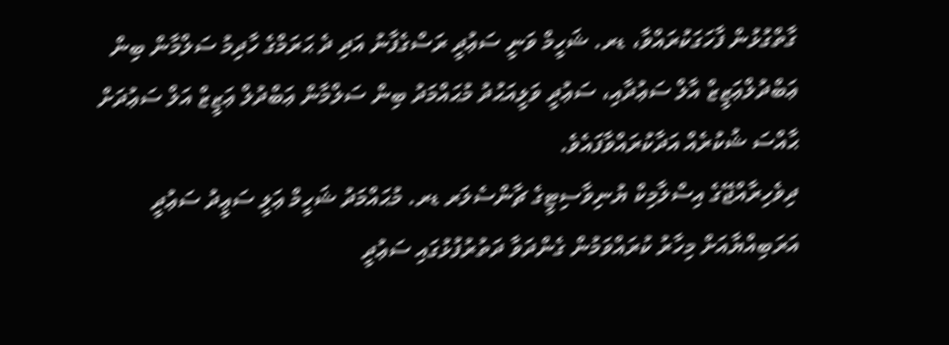ގާތްގުޅުން ފާހަގަކުރައްވާ، ޑރ. ޝަހީމް ވަނީ ސަޢުދީ ރަސްގެފާނު އަދި ދެ ޙަރަމްގެ ހާދިމު ސަލްމާން ބިން ޢަބްދުލްޢަޒީޒް އާލް ސަޢުދާއި، ސަޢުދީ ވަލީއަޙުދު މުޙައްމަދު ބިން ސަލްމާން ޢަބްދުލް ޢަޒީޒް އަލް ސަޢުދަށް ޙާއްސަ ޝުކުރެއް އަދާކުރައްވާފައެވެ.
ދިވެހިރާއްޖޭގެ އިސްލާމިކް ޔުނިވާސިޓީގެ ޗާންސެލަރ ޑރ. މުޙައްމަދު ޝަހީމް ޢަލީ ސަޢީދު ސަޢުދީ އަރަބިއްޔާއަށް މިހާރު ކުރައްވަމުން ގެންދަވާ ދަތުރުފުޅުގައި ސަޢުދީ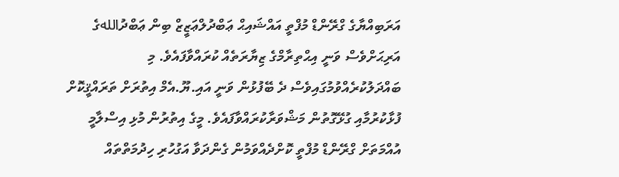އަރަބިއްޔާގެ ގްރޭންޑް މުފްތީ އައްޝައިޙް ޢަބްދުލްޢަޒީޒް ބިން ޢަބްދުاللهގެ އަރިޙަށްވެސް ވަނީ އިޙްތިރާމްގެ ޒިޔާރަތެއް ކުރައްވާފައެވެ. މި ބައްދަލުކުރެއްވުމުގައިވެސް ދެ ބޭފުޅުން ވަނީ އައި.ޔޫ.އެމް އިތުރަށް ތަރައްޤީކޮށް ފުޅާކުރުމާއި ގުޅޭގޮތުން މަޝްވަރާކުރައްވާފައެވެ. މީގެ އިތުރުން މުޅި އިސްލާމީ އުއްމަތަށް ގްރޭންޑް މުފްތީ ކޮށްދެއްވަމުން ގެންދަވާ އަގުހުރި ހިދުމަތްތައް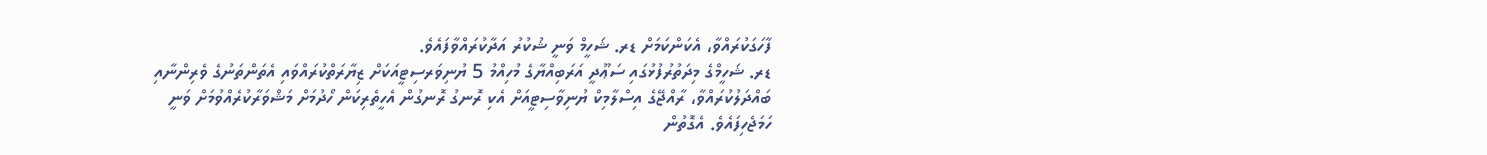ފާހަގަކުރައްވާ، އެކަންކަމަށް ޑރ. ޝަހީމް ވަނީ ޝުކުރު އަދާކުރައްވާފައެވެ.
ޑރ. ޝަހީމްގެ މިދަތުރުފުޅުގައި ސަޢޫދީ އަރަބިއްޔާގެ މުހިއްމު 5 ޔުނިވަރސިޓީއަކަށް ޒިޔާރަތްކުރައްވައި އެތަންތަނުގެ ވެރިންނާއި ބައްދަލުކުރައްވާ، ރާއްޖޭގެ އިސްލާމިކް ޔުނިވާސިޓީއަށް އެކި ރޮނގު ރޮނގުން އެހީތެރިކަން ހޯދުމަށް މަޝްވަރާކުރެއްވުމަށް ވަނީ ހަމަޖެހިފައެވެ. އެގޮތުން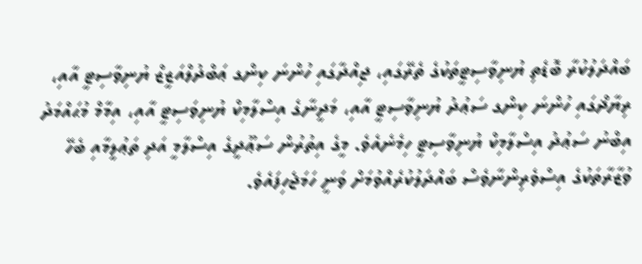ބައްދަލުކުރާ ބޮޑެތި ޔުނިވާސިޓީތަކުގެ ތެރޭގައި، ޖިއްދާގައި ހުންނަ ކިންގ ޢަބްދުލްއަޒީޒް ޔުނިވާސިޓީ އާއި، ރިޔާޛްގައި ހުންނަ ކިންގ ސަޢުދު ޔުނިވާސިޓީ އާއި، މަދީނާގެ އިސްލާމިކް ޔުނިވަސިޓީ އާއި، އިމާމް މުޙައްމަދު އިބްނު ސަޢުދު އިސްލާމިކް ޔުނިވާސިޓީ ހިމެނެއެވެ. މީގެ އިތުރުން ސަޢޫދީގެ އިސްލާމީ އަދި ތަޢުލީމާއި ބެހޭ ވުޒާރާތަކުގެ އިސްވެރިންނާވެސް ބައްދަލުކުރެއްވުމަށް ވަނީ ހަމަޖެހިފައެވެ.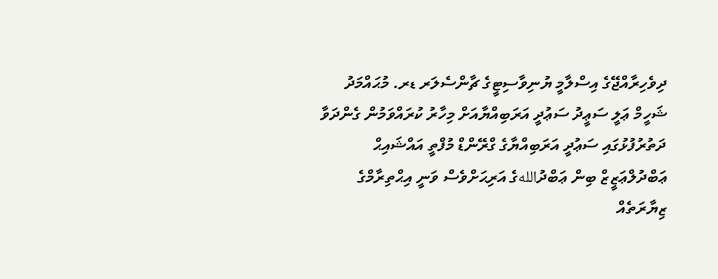ދިވެހިރާއްޖޭގެ އިސްލާމީ ޔުނިވާސިޓީގެ ޗާންސެލަރ ޑރ. މުޙައްމަދު ޝަހީމް ޢަލީ ސަޢީދު ސަޢުދީ އަރަބިއްޔާއަށް މިހާރު ކުރައްވަމުން ގެންދަވާ ދަތުރުފުޅުގައި ސަޢުދީ އަރަބިއްޔާގެ ގްރޭންޑް މުފްތީ އައްޝައިޙް ޢަބްދުލްޢަޒީޒް ބިން ޢަބްދުاللهގެ އަރިޙަށްވެސް ވަނީ އިޙްތިރާމްގެ ޒިޔާރަތެއް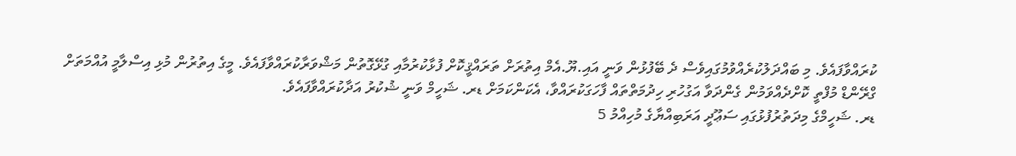ކުރައްވާފައެވެ. މި ބައްދަލުކުރެއްވުމުގައިވެސް ދެ ބޭފުޅުން ވަނީ އައި.ޔޫ.އެމް އިތުރަށް ތަރައްޤީކޮށް ފުޅާކުރުމާއި ގުޅޭގޮތުން މަޝްވަރާކުރައްވާފައެވެ. މީގެ އިތުރުން މުޅި އިސްލާމީ އުއްމަތަށް ގްރޭންޑް މުފްތީ ކޮށްދެއްވަމުން ގެންދަވާ އަގުހުރި ހިދުމަތްތައް ފާހަގަކުރައްވާ، އެކަންކަމަށް ޑރ. ޝަހީމް ވަނީ ޝުކުރު އަދާކުރައްވާފައެވެ.
ޑރ. ޝަހީމްގެ މިދަތުރުފުޅުގައި ސަޢޫދީ އަރަބިއްޔާގެ މުހިއްމު 5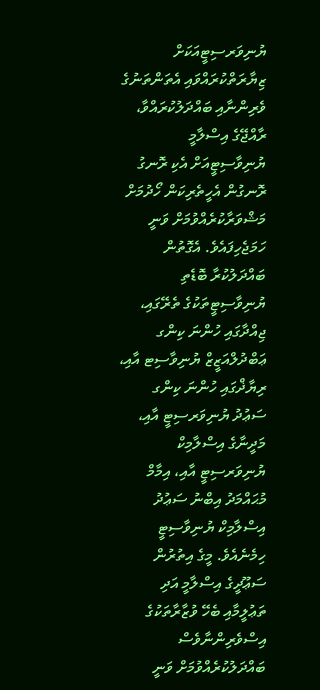ޔުނިވަރސިޓީއަކަށް ޒިޔާރަތްކުރައްވައި އެތަންތަނުގެ ވެރިންނާއި ބައްދަލުކުރައްވާ، ރާއްޖޭގެ އިސްލާމީ ޔުނިވާސިޓީއަށް އެކި ރޮނގު ރޮނގުން އެހީތެރިކަން ހޯދުމަށް މަޝްވަރާކުރެއްވުމަށް ވަނީ ހަމަޖެހިފައެވެ. އެގޮތުން ބައްދަލުކުރާ ބޮޑެތި ޔުނިވާސިޓީތަކުގެ ތެރޭގައި، ޖިއްދާގައި ހުންނަ ކިންގ ޢަބްދުލްއަޒީޒް ޔުނިވާސިޓ އާއި، ރިޔާޛްގައި ހުންނަ ކިންގ ސަޢުދު ޔުނިވަރސިޓީ އާއި، މަދީނާގެ އިސްލާމިކް ޔުނިވަރސިޓީ އާއި، އިމާމް މުޙައްމަދު އިބްނު ސަޢުދު އިސްލާމިކް ޔުނިވާސިޓީ ހިމެނެއެވެ. މީގެ އިތުރުން ސަޢޫދީގެ އިސްލާމީ އަދި ތަޢުލީމާއި ބެހޭ ވުޒާރާތަކުގެ އިސްވެރިންނާވެސް ބައްދަލުކުރެއްވުމަށް ވަނީ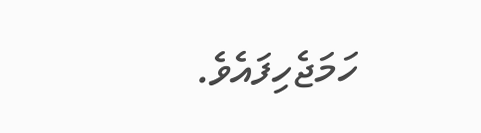ހަމަޖެހިފައެވެ.